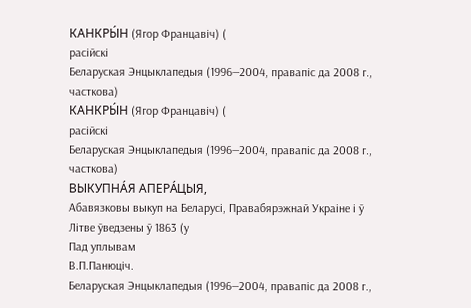КАНКРЫ́Н (Ягор Францавіч) (
расійскі
Беларуская Энцыклапедыя (1996—2004, правапіс да 2008 г., часткова)
КАНКРЫ́Н (Ягор Францавіч) (
расійскі
Беларуская Энцыклапедыя (1996—2004, правапіс да 2008 г., часткова)
ВЫКУПНА́Я АПЕРА́ЦЫЯ,
Абавязковы выкуп на Беларусі, Правабярэжнай Украіне і ў Літве ўведзены ў 1863 (у
Пад уплывам
В.П.Панюціч.
Беларуская Энцыклапедыя (1996—2004, правапіс да 2008 г.,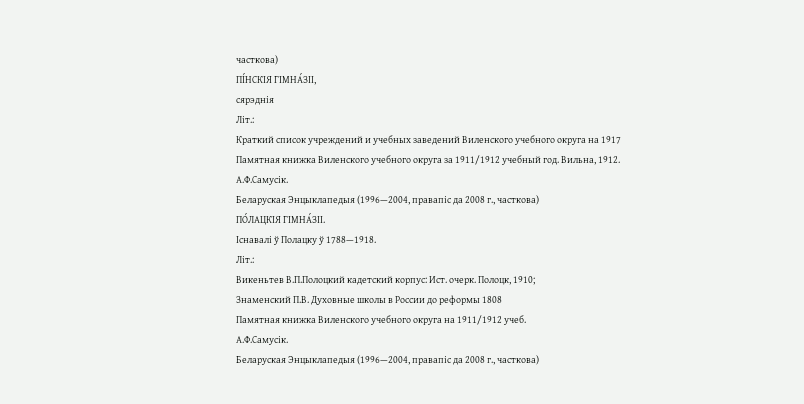часткова)
ПІ́НСКІЯ ГІМНА́ЗІІ,
сярэднія
Літ.:
Краткий список учреждений и учебных заведений Виленского учебного округа на 1917
Памятная книжка Виленского учебного округа за 1911/1912 учебный год. Вильна, 1912.
А.Ф.Самусік.
Беларуская Энцыклапедыя (1996—2004, правапіс да 2008 г., часткова)
ПО́ЛАЦКІЯ ГІМНА́ЗІІ.
Існавалі ў Полацку ў 1788—1918.
Літ.:
Викеньтев В.П.Полоцкий кадетский корпус: Ист. очерк. Полоцк, 1910;
Знаменский П.В. Духовные школы в России до реформы 1808
Памятная книжка Виленского учебного округа на 1911/1912 учеб.
А.Ф.Самусік.
Беларуская Энцыклапедыя (1996—2004, правапіс да 2008 г., часткова)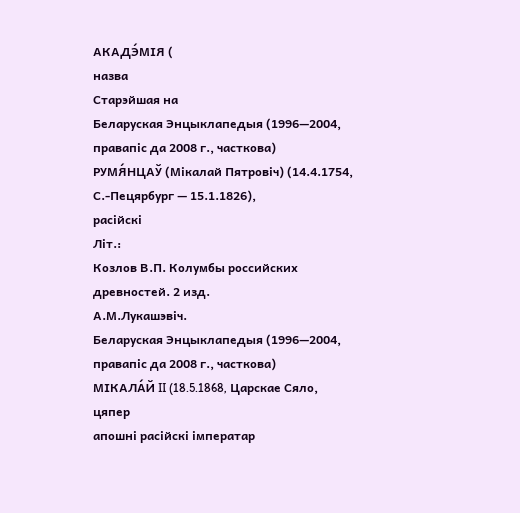АКАДЭ́МІЯ (
назва
Старэйшая на
Беларуская Энцыклапедыя (1996—2004, правапіс да 2008 г., часткова)
РУМЯ́НЦАЎ (Мікалай Пятровіч) (14.4.1754, С.-Пецярбург — 15.1.1826),
расійскі
Літ.:
Козлов В.П. Колумбы российских древностей. 2 изд.
А.М.Лукашэвіч.
Беларуская Энцыклапедыя (1996—2004, правапіс да 2008 г., часткова)
МІКАЛА́Й II (18.5.1868, Царскае Сяло, цяпер
апошні расійскі імператар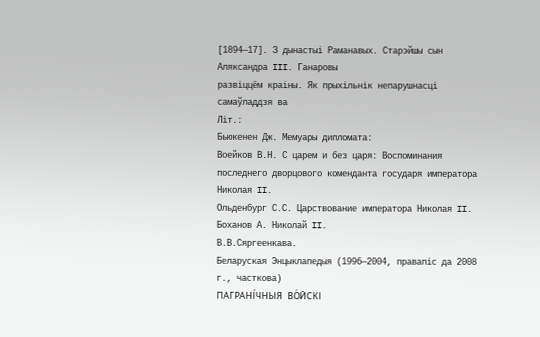[1894—17]. З дынастыі Раманавых. Старэйшы сын Аляксандра III. Ганаровы
развіццём краіны. Як прыхільнік непарушнасці самаўладдзя ва
Літ.:
Бьюкенен Дж. Мемуары дипломата:
Воейков В.Н. С царем и без царя: Воспоминания последнего дворцового коменданта государя императора Николая II.
Ольденбург С.С. Царствование императора Николая II.
Боханов А. Николай II.
В.В.Сяргеенкава.
Беларуская Энцыклапедыя (1996—2004, правапіс да 2008 г., часткова)
ПАГРАНІ́ЧНЫЯ ВО́ЙСКІ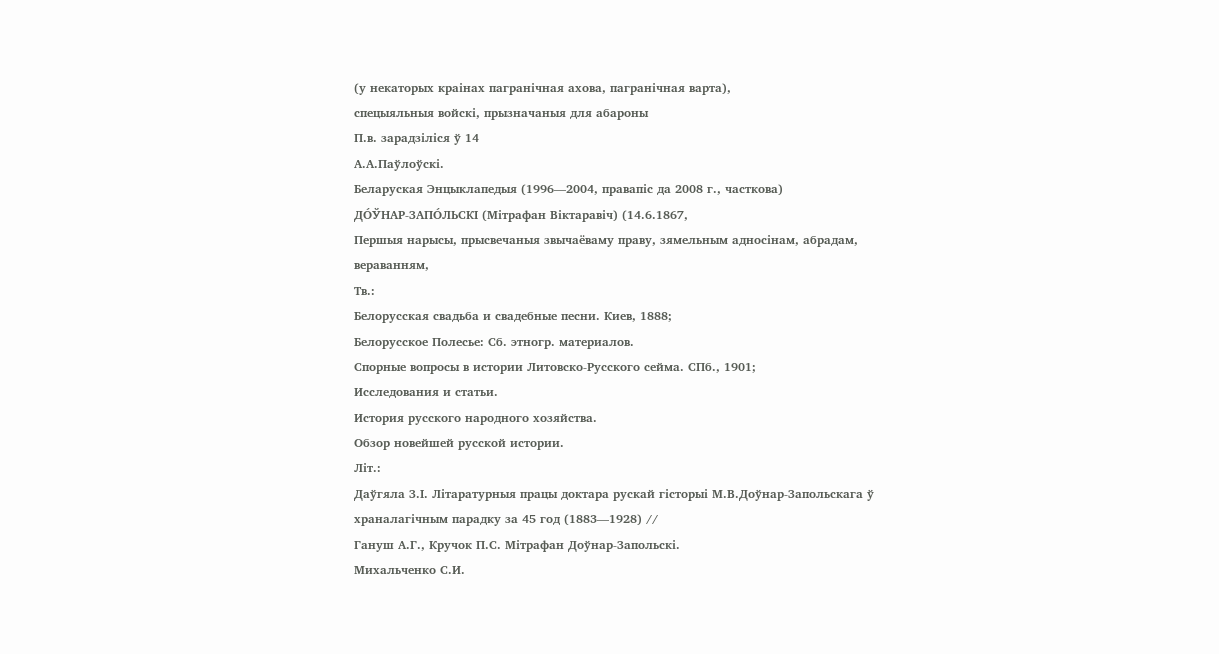(у некаторых краінах пагранічная ахова, пагранічная варта),
спецыяльныя войскі, прызначаныя для абароны
П.в. зарадзіліся ў 14
А.А.Паўлоўскі.
Беларуская Энцыклапедыя (1996—2004, правапіс да 2008 г., часткова)
ДО́ЎНАР-ЗАПО́ЛЬСКІ (Мітрафан Віктаравіч) (14.6.1867,
Першыя нарысы, прысвечаныя звычаёваму праву, зямельным адносінам, абрадам, вераванням,
Тв.:
Белорусская свадьба и свадебные песни. Киев, 1888;
Белорусское Полесье: Сб. этногр. материалов.
Спорные вопросы в истории Литовско-Русского сейма. СПб., 1901;
Исследования и статьи.
История русского народного хозяйства.
Обзор новейшей русской истории.
Літ.:
Даўгяла З.І. Літаратурныя працы доктара рускай гісторыі М.В.Доўнар-Запольскага ў храналагічным парадку за 45 год (1883—1928) //
Гануш А.Г., Кручок П.С. Мітрафан Доўнар-Запольскі.
Михальченко С.И.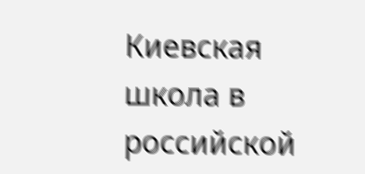Киевская школа в российской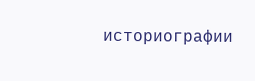историографии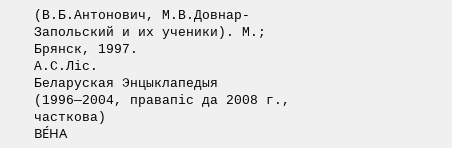(В.Б.Антонович, М.В.Довнар-Запольский и их ученики). М.;
Брянск, 1997.
А.С.Ліс.
Беларуская Энцыклапедыя (1996—2004, правапіс да 2008 г., часткова)
ВЕ́НА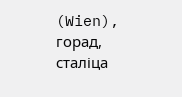(Wien),
горад, сталіца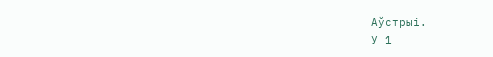Аўстрыі.
У 1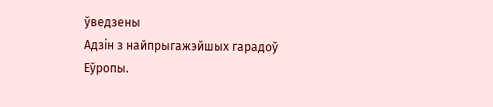ўведзены
Адзін з найпрыгажэйшых гарадоў Еўропы.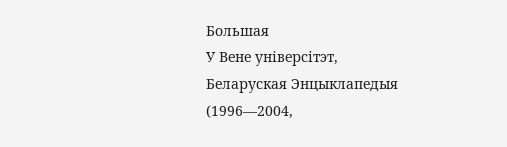Большая
У Вене універсітэт,
Беларуская Энцыклапедыя (1996—2004,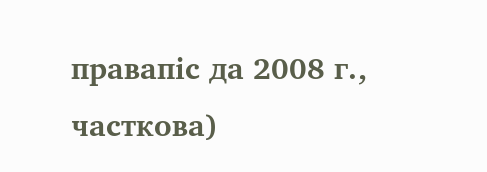правапіс да 2008 г., часткова)